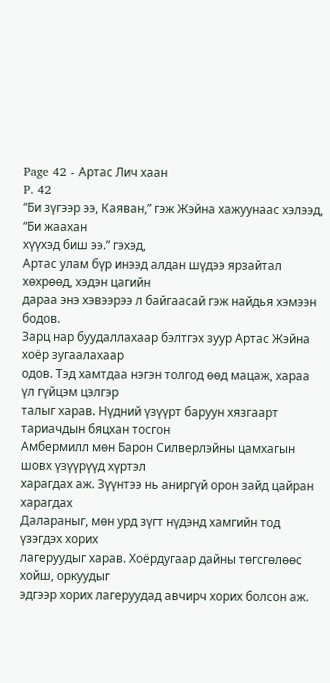Page 42 - Артас Лич хаан
P. 42
“Би зүгээр ээ, Каяван,” гэж Жэйна хажуунаас хэлээд, “Би жаахан
хүүхэд биш ээ.” гэхэд,
Артас улам бүр инээд алдан шүдээ ярзайтал хөхрөөд, хэдэн цагийн
дараа энэ хэвээрээ л байгаасай гэж найдья хэмээн бодов.
Зарц нар буудаллахаар бэлтгэх зуур Артас Жэйна хоёр зугаалахаар
одов. Тэд хамтдаа нэгэн толгод өөд мацаж, хараа үл гүйцэм цэлгэр
талыг харав. Нүдний үзүүрт баруун хязгаарт тариачдын бяцхан тосгон
Амбермилл мөн Барон Силверлэйны цамхагын шовх үзүүрүүд хүртэл
харагдах аж. Зүүнтээ нь аниргүй орон зайд цайран харагдах
Далараныг, мөн урд зүгт нүдэнд хамгийн тод үзэгдэх хорих
лагеруудыг харав. Хоёрдугаар дайны төгсгөлөөс хойш, оркуудыг
эдгээр хорих лагеруудад авчирч хорих болсон аж.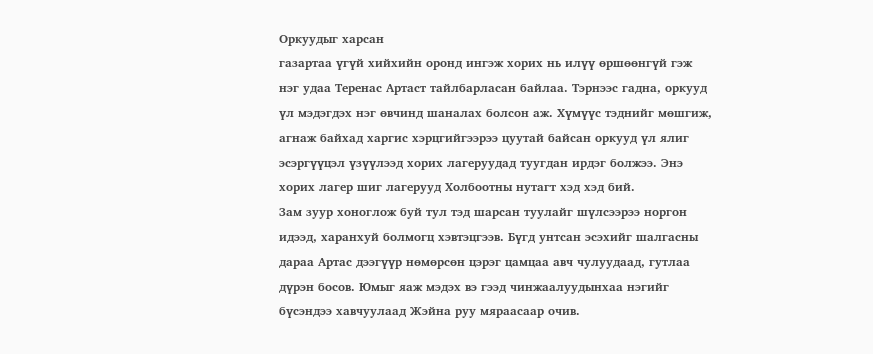Оркуудыг харсан
газартаа үгүй хийхийн оронд ингэж хорих нь илүү өршөөнгүй гэж
нэг удаа Теренас Артаст тайлбарласан байлаа. Тэрнээс гадна, оркууд
үл мэдэгдэх нэг өвчинд шаналах болсон аж. Хүмүүс тэднийг мөшгиж,
агнаж байхад харгис хэрцгийгээрээ цуутай байсан оркууд үл ялиг
эсэргүүцэл үзүүлээд хорих лагеруудад туугдан ирдэг болжээ. Энэ
хорих лагер шиг лагерууд Холбоотны нутагт хэд хэд бий.
Зам зуур хоноглож буй тул тэд шарсан туулайг шүлсээрээ норгон
идээд, харанхуй болмогц хэвтэцгээв. Бүгд унтсан эсэхийг шалгасны
дараа Артас дээгүүр нөмөрсөн цэрэг цамцаа авч чулуудаад, гутлаа
дүрэн босов. Юмыг яаж мэдэх вэ гээд чинжаалуудынхаа нэгийг
бүсэндээ хавчуулаад Жэйна руу мяраасаар очив.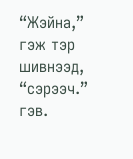“Жэйна,” гэж тэр шивнээд, “сэрээч.” гэв.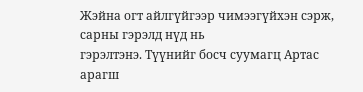Жэйна огт айлгүйгээр чимээгүйхэн сэрж, сарны гэрэлд нүд нь
гэрэлтэнэ. Түүнийг босч суумагц Артас арагш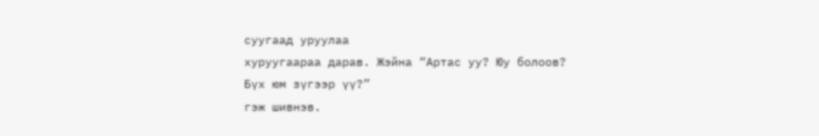суугаад уруулаа
хуруугаараа дарав. Жэйна “Артас уу? Юу болоов? Бүх юм зүгээр үү?”
гэж шивнэв.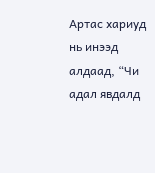Артас хариуд нь инээд алдаад, “Чи адал явдалд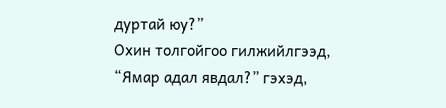дуртай юу?”
Охин толгойгоо гилжийлгээд, “Ямар адал явдал?” гэхэд,